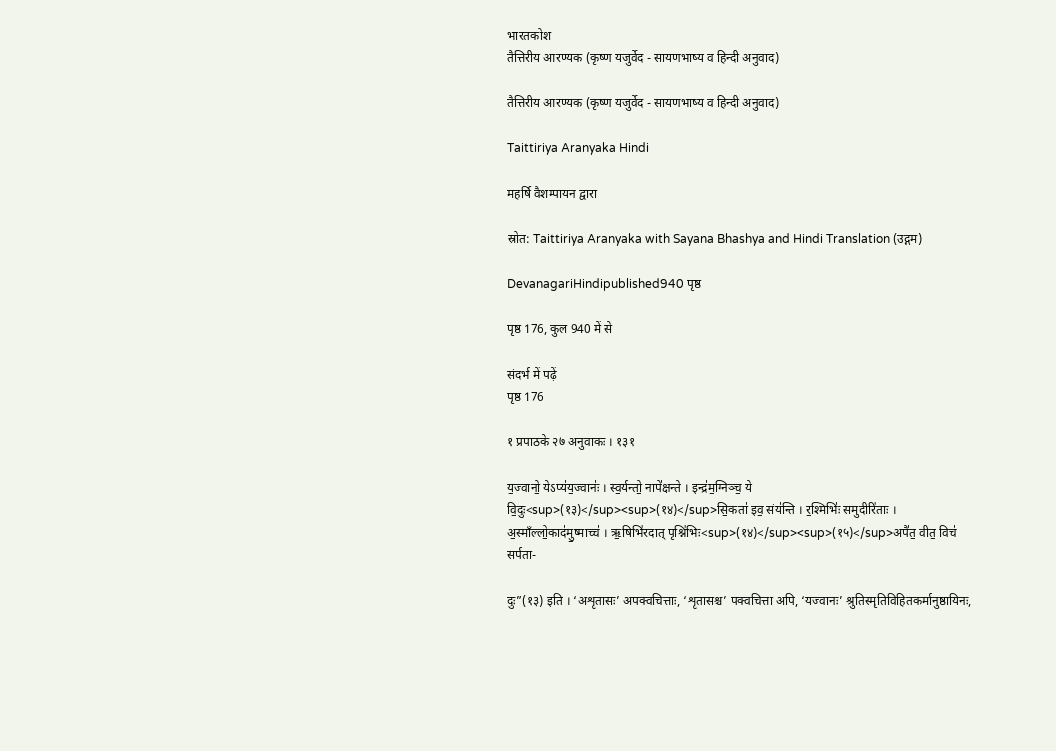भारतकोश
तैत्तिरीय आरण्यक (कृष्ण यजुर्वेद - सायणभाष्य व हिन्दी अनुवाद)

तैत्तिरीय आरण्यक (कृष्ण यजुर्वेद - सायणभाष्य व हिन्दी अनुवाद)

Taittiriya Aranyaka Hindi

महर्षि वैशम्पायन द्वारा

स्रोत: Taittiriya Aranyaka with Sayana Bhashya and Hindi Translation (उद्गम)

DevanagariHindipublished940 पृष्ठ

पृष्ठ 176, कुल 940 में से

संदर्भ में पढ़ें
पृष्ठ 176

१ प्रपाठके २७ अनुवाकः । १३१

य॒ज्वानो॒ येऽप्य॑य॒ज्वानः॑ । स्व॒र्यन्तो॒ नापे॑क्षन्ते । इन्द्र॑म॒ग्निञ्च॒ ये वि॒दुः<sup>(१३)</sup><sup>(१४)</sup>सि॒कता॑ इव॒ संय॑न्ति । र॒श्मिभिः॑ समुदीरि॑ताः । अ॒स्माँल्लो॒काद॑मु॒ष्माच्च॑ । ऋ॒षिभि॑रदात् पृश्नि॑भिः<sup>(१४)</sup><sup>(१५)</sup>अपै॑त॒ वीत॒ विच॑ सर्पता-

दुः”(१३) इति । ‘अशृतासः’ अपक्वचित्ताः, ‘शृतासश्च’ पक्वचित्ता अपि, ‘यज्वानः’ श्रुतिस्मृतिविहितकर्मानुष्ठायिनः,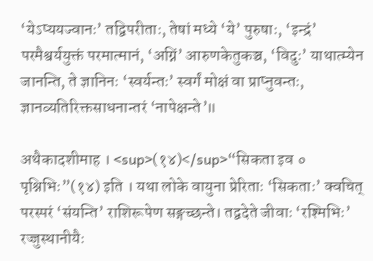‘येऽप्ययज्वानः’ तद्विपरीताः, तेषां मध्ये ‘ये’ पुरुषाः, ‘इन्द्रं’ परमैश्वर्ययुक्तं परमात्मानं, ‘अग्निं’ आरुणकेतुकञ्च, ‘विदुः’ याथात्म्येन जानन्ति, ते ज्ञानिनः ‘स्वर्यन्तः’ स्वर्गं मोक्षं वा प्राप्नुवन्तः, ज्ञानव्यतिरिक्तसाधनान्तरं ‘नापेक्षन्ते’॥

अथैकादशीमाह । <sup>(१४)</sup>“सिकता इव ० पृश्निभिः”(१४) इति । यथा लोके वायुना प्रेरिताः ‘सिकताः’ क्वचित् परस्परं ‘संयन्ति’ राशिरूपेण सङ्गच्छन्ते। तद्वदेते जीवाः ‘रश्मिभिः’ रज्जुस्थानीयैः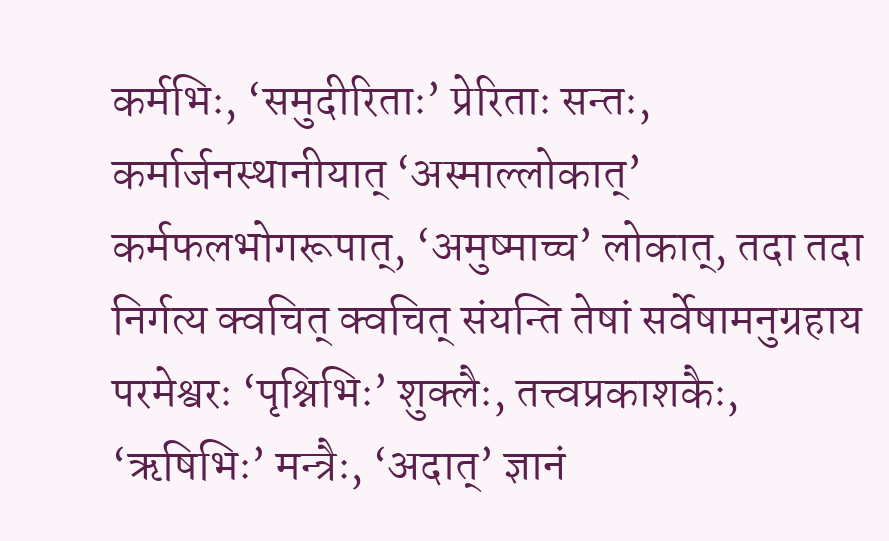कर्मभिः, ‘समुदीरिताः’ प्रेरिताः सन्तः, कर्मार्जनस्थानीयात् ‘अस्माल्लोकात्’ कर्मफलभोगरूपात्, ‘अमुष्माच्च’ लोकात्, तदा तदा निर्गत्य क्वचित् क्वचित् संयन्ति तेषां सर्वेषामनुग्रहाय परमेश्वरः ‘पृश्निभिः’ शुक्लैः, तत्त्वप्रकाशकैः, ‘ऋषिभिः’ मन्त्रैः, ‘अदात्’ ज्ञानं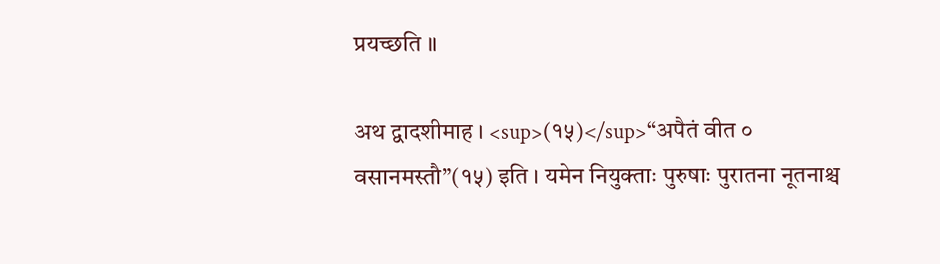प्रयच्छति ॥

अथ द्वादशीमाह । <sup>(१५)</sup>“अपैतं वीत ० वसानमस्तौ”(१५) इति । यमेन नियुक्ताः पुरुषाः पुरातना नूतनाश्च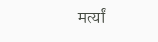मर्त्यां